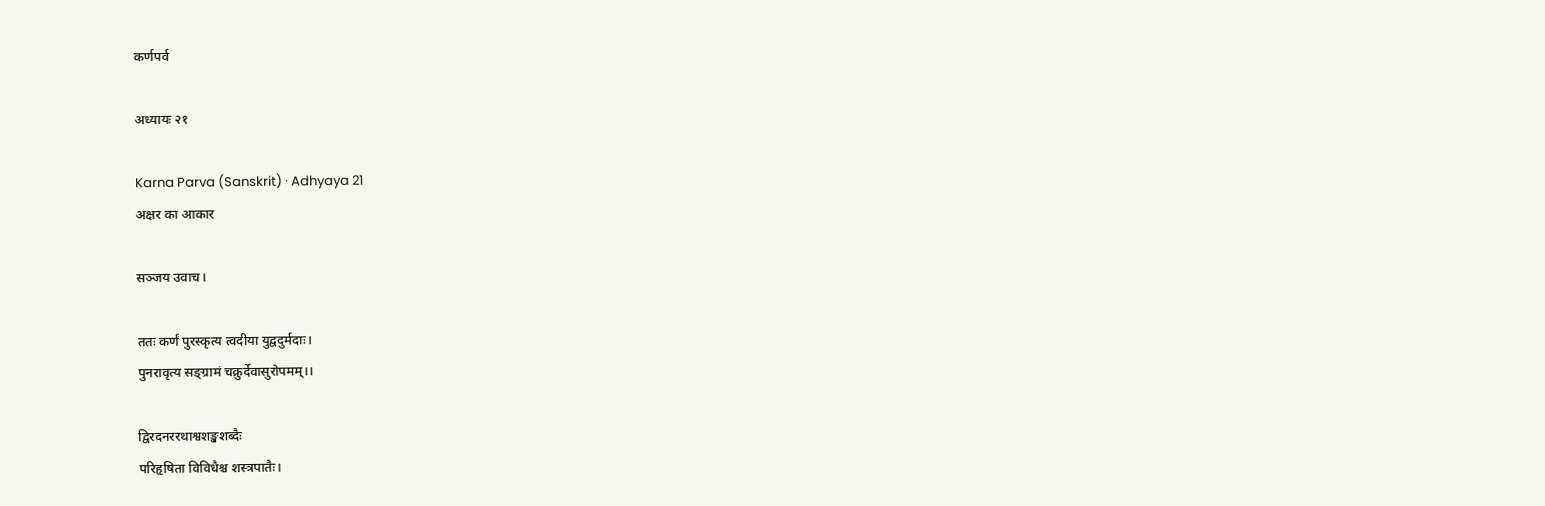कर्णपर्व

अध्यायः २१

Karna Parva (Sanskrit) · Adhyaya 21
अक्षर का आकार

सञ्जय उवाच।

ततः कर्णं पुरस्कृत्य त्वदीया युद्वदुर्मदाः।
पुनरावृत्य सङ्ग्रामं चक्रुर्देवासुरोपमम्।।

द्विरदनररथाश्वशङ्खशब्दैः
परिहृषिता विविधैश्च शस्त्रपातैः।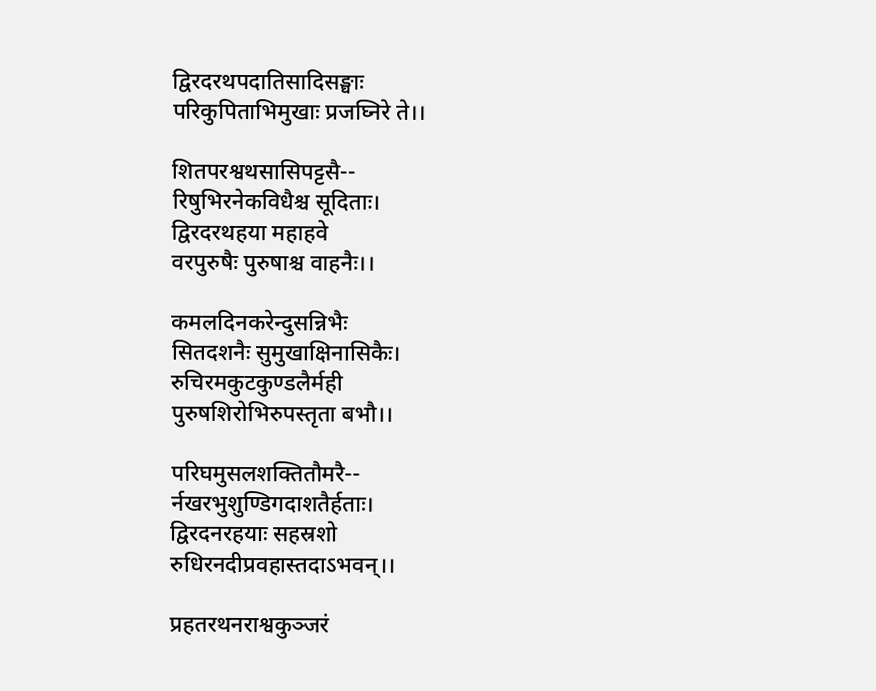द्विरदरथपदातिसादिसङ्घाः
परिकुपिताभिमुखाः प्रजघ्निरे ते।।

शितपरश्वथसासिपट्टसै--
रिषुभिरनेकविधैश्च सूदिताः।
द्विरदरथहया महाहवे
वरपुरुषैः पुरुषाश्च वाहनैः।।

कमलदिनकरेन्दुसन्निभैः
सितदशनैः सुमुखाक्षिनासिकैः।
रुचिरमकुटकुण्डलैर्मही
पुरुषशिरोभिरुपस्तृता बभौ।।

परिघमुसलशक्तितौमरै--
र्नखरभुशुण्डिगदाशतैर्हताः।
द्विरदनरहयाः सहस्रशो
रुधिरनदीप्रवहास्तदाऽभवन्।।

प्रहतरथनराश्वकुञ्जरं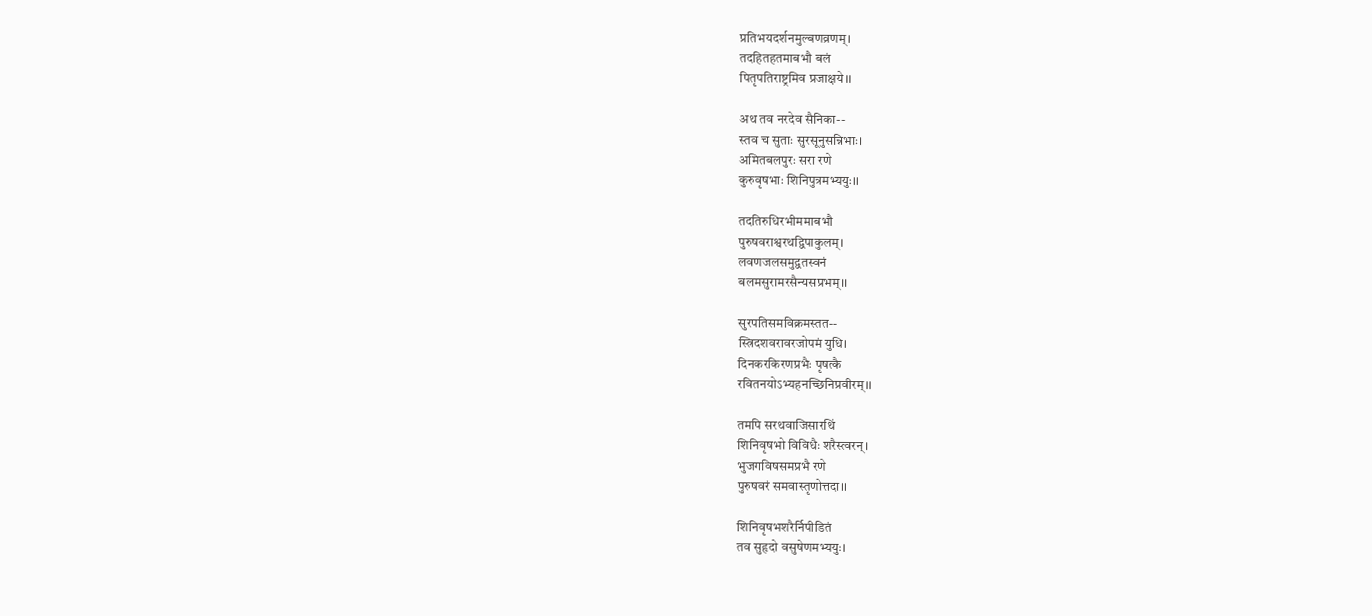प्रतिभयदर्शनमुल्बणव्रणम्।
तदहितहतमाबभौ बलं
पितृपतिराष्ट्रमिव प्रजाक्षये।।

अथ तव नरदेव सैनिका--
स्तव च सुताः सुरसूनुसन्निभाः।
अमितबलपुरः सरा रणे
कुरुवृषभाः शिनिपुत्रमभ्ययुः।।

तदतिरुधिरभीममाबभौ
पुरुषवराश्वरथद्विपाकुलम्।
लवणजलसमुद्वतस्वनं
बलमसुरामरसैन्यसप्रभम्।।

सुरपतिसमविक्रमस्तत--
स्त्रिदशवरावरजोपमं युधि।
दिनकरकिरणप्रभैः पृषत्कै
रवितनयोऽभ्यहनच्छिनिप्रवीरम्।।

तमपि सरथवाजिसारथिं
शिनिवृषभो विविधैः शरैस्त्वरन्।
भुजगविषसमप्रभै रणे
पुरुषवरं समवास्तृणोत्तदा।।

शिनिवृषभशरैर्निपीडितं
तव सुहृदो वसुषेणमभ्ययुः।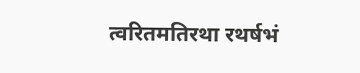त्वरितमतिरथा रथर्षभं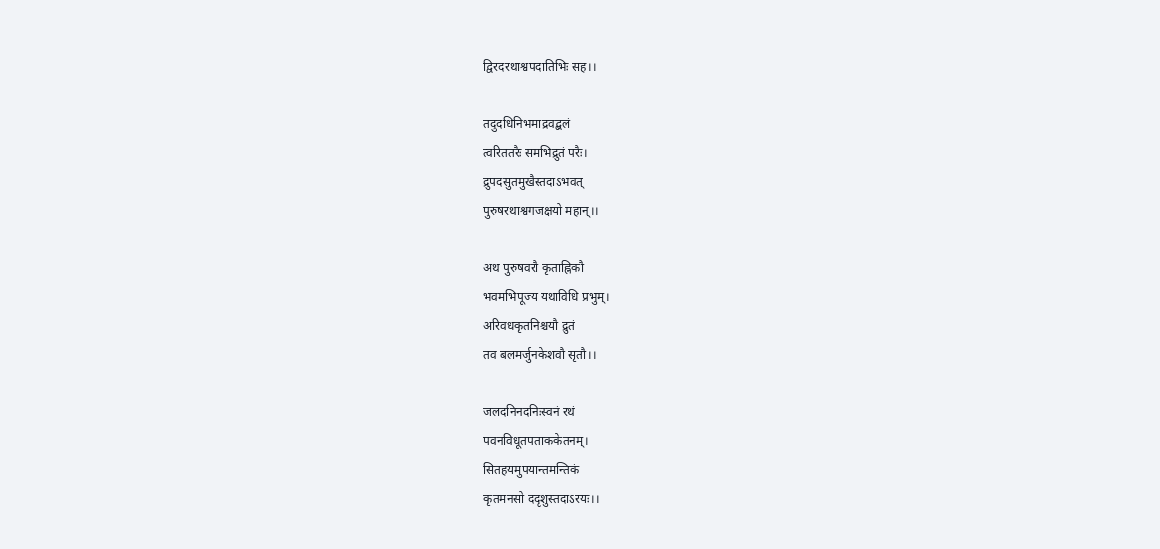द्विरदरथाश्वपदातिभिः सह।।

तदुदधिनिभमाद्रवद्बलं
त्वरिततरैः समभिद्रुतं परैः।
द्रुपदसुतमुखैस्तदाऽभवत्
पुरुषरथाश्वगजक्षयो महान्।।

अथ पुरुषवरौ कृताह्निकौ
भवमभिपूज्य यथाविधि प्रभुम्।
अरिवधकृतनिश्चयौ द्रुतं
तव बलमर्जुनकेशवौ सृतौ।।

जलदनिनदनिःस्वनं रथं
पवनविधूतपताककेतनम्।
सितहयमुपयान्तमन्तिकं
कृतमनसो ददृशुस्तदाऽरयः।।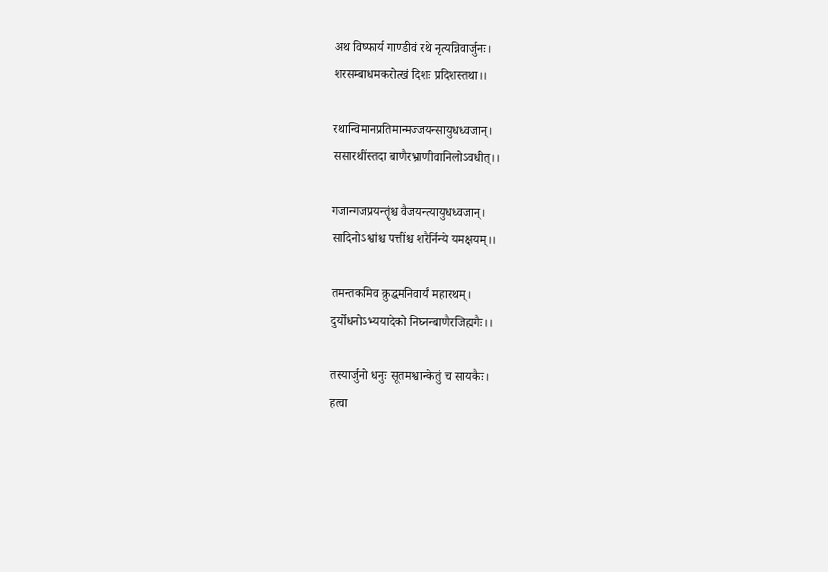अथ विष्फार्य गाण्डीवं रथे नृत्यन्निवार्जुनः।
शरसम्बाधमकरोत्खं दिशः प्रदिशस्तथा।।

रथान्विमानप्रतिमान्मज्जयन्सायुधध्वजान्।
ससारथींस्तदा बाणैरभ्राणीवानिलोऽवधीत्।।

गजान्गजप्रयन्तॄंश्च वैजयन्त्यायुधध्वजान्।
सादिनोऽश्वांश्च पत्तींश्च शरैर्निन्ये यमक्षयम्।।

तमन्तकमिव क्रुद्धमनिवार्यं महारथम्।
दुर्योधनोऽभ्ययादेको निघ्नन्बाणैरजिह्मगैः।।

तस्यार्जुनो धनुः सूतमश्वान्केतुं च सायकैः।
हत्वा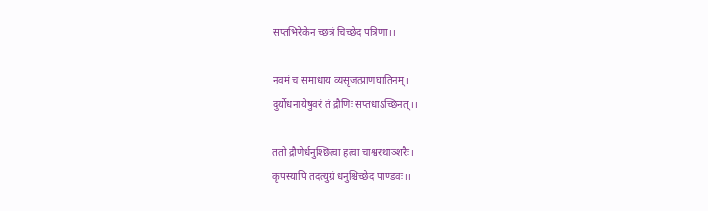सप्तभिरेकेन च्छत्रं चिच्छेद पत्रिणा।।

नवमं च समाधाय व्यसृजत्प्राणघातिनम्।
दुर्योधनायेषुवरं तं द्रौणिः सप्तधाऽच्छिनत्।।

ततो द्रौणेर्धनुश्छित्वा हत्वा चाश्वरथाञ्शरैः।
कृपस्यापि तदत्युग्रं धनुश्चिच्छेद पाण्डवः।।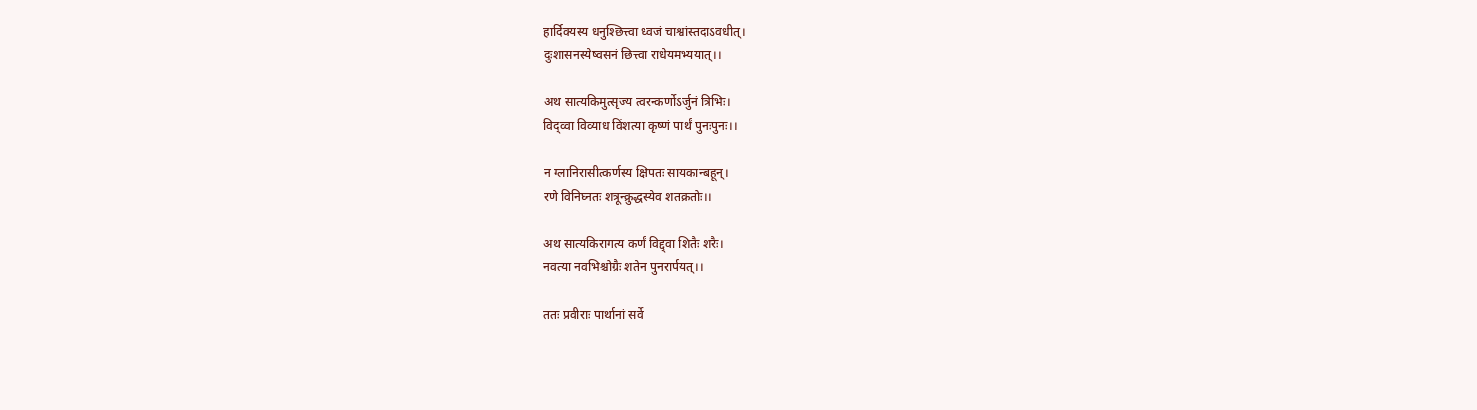हार्दिक्यस्य धनुश्छित्त्वा ध्वजं चाश्वांस्तदाऽवधीत्।
दुःशासनस्येष्वसनं छित्त्वा राधेयमभ्ययात्।।

अथ सात्यकिमुत्सृज्य त्वरन्कर्णोऽर्जुनं त्रिभिः।
विद्व्वा विव्याध विंशत्या कृष्णं पार्थं पुनःपुनः।।

न ग्लानिरासीत्कर्णस्य क्षिपतः सायकान्बहून्।
रणे विनिघ्नतः शत्रून्क्रुद्धस्येव शतक्रतोः।।

अथ सात्यकिरागत्य कर्णं विद्द्वा शितैः शरैः।
नवत्या नवभिश्चोग्रैः शतेन पुनरार्पयत्।।

ततः प्रवीराः पार्थानां सर्वे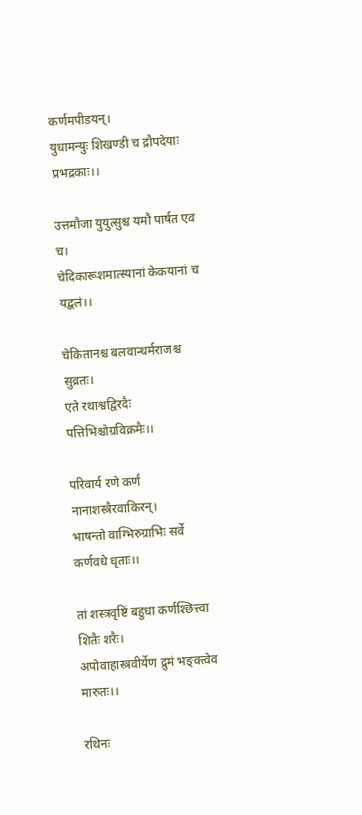कर्णमपीडयन्।
युधामन्युः शिखण्डी च द्रौपदेयाः प्रभद्रकाः।।

उत्तमौजा युयुत्सुश्च यमौ पार्षत एव च।
चेदिकारूशमात्स्यानां केकयानां च यद्बलं।।

चेकितानश्च बलवान्धर्मराजश्च सुव्रतः।
एते रथाश्वद्विरदैः पत्तिभिश्चोग्रविक्रमैः।।

परिवार्य रणे कर्णं नानाशस्त्रैरवाकिरन्।
भाषन्तो वाग्भिरुग्राभिः सर्वे कर्णवधे धृताः।।

तां शस्त्रवृष्टिं बहुधा कर्णश्छित्त्वा शितैः शरैः।
अपोवाहास्त्रवीर्येण द्रुमं भङ्क्त्वेव मारुतः।।

रथिनः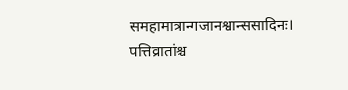समहामात्रान्गजानश्वान्ससादिनः।
पत्तिव्रातांश्च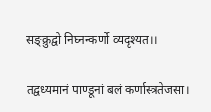सङ्क्रुद्वो निघ्नन्कर्णो व्यदृश्यत।।

तद्वध्यमानं पाण्डूनां बलं कर्णास्त्रतेजसा।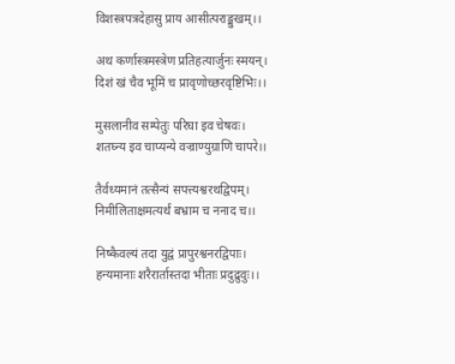विशस्त्रपत्रदेहासु प्राय आसीत्पराङ्मुखम्।।

अथ कर्णास्त्रमस्त्रेण प्रतिहत्यार्जुनः स्मयन्।
दिशं खं चैव भूमिं च प्रावृणोच्छरवृष्टिभिः।।

मुसलानीव सम्पेतुः परिघा इव चेषवः।
शतघ्न्य इव चाप्यन्ये वज्राण्युग्राणि चापरे।।

तैर्वध्यमानं तत्सैन्यं सपत्त्यश्वरथद्विपम्।
निमीलिताक्षमत्यर्थं बभ्राम च ननाद च।।

निष्कैवल्यं तदा युद्वं प्रापुरश्वनरद्विपाः।
हन्यमानाः शरैरार्तास्तदा भीताः प्रदुद्रुवुः।।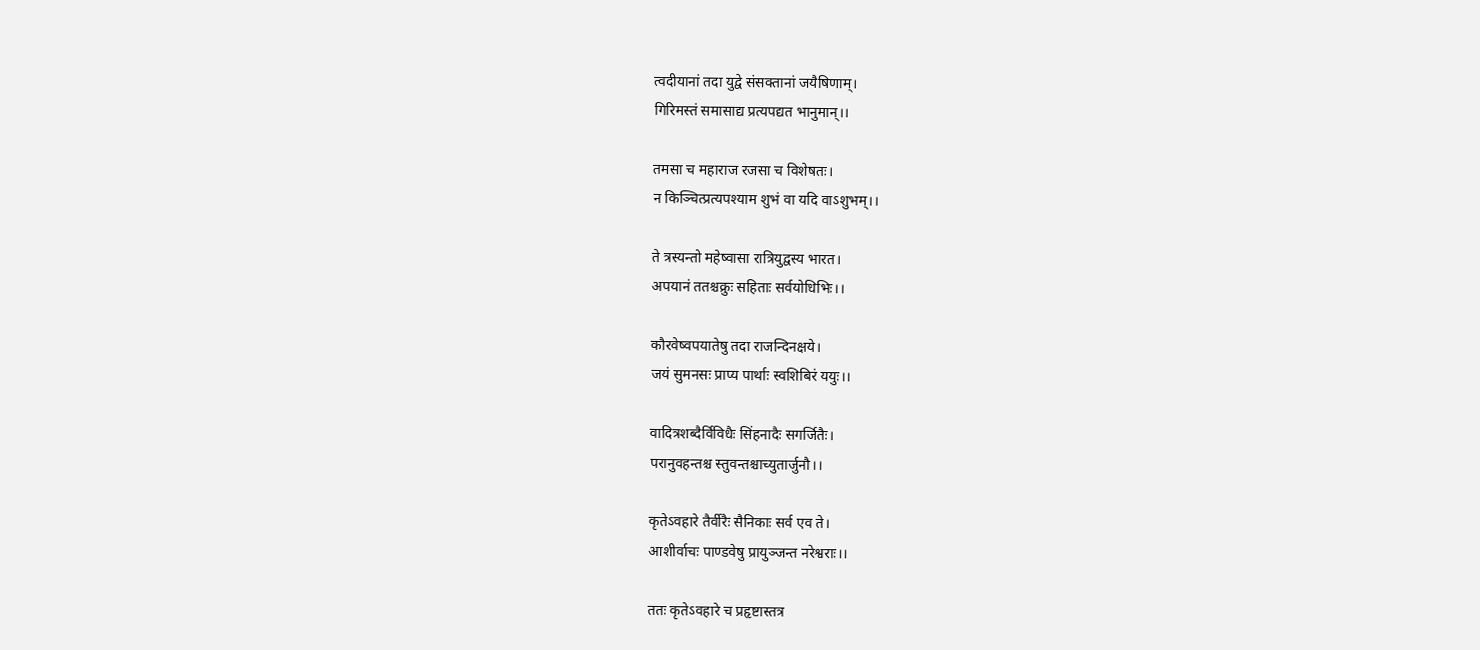त्वदीयानां तदा युद्वे संसक्तानां जयैषिणाम्।
गिरिमस्तं समासाद्य प्रत्यपद्यत भानुमान्।।

तमसा च महाराज रजसा च विशेषतः।
न किञ्चित्प्रत्यपश्याम शुभं वा यदि वाऽशुभम्।।

ते त्रस्यन्तो महेष्वासा रात्रियुद्वस्य भारत।
अपयानं ततश्चक्रुः सहिताः सर्वयोधिभिः।।

कौरवेष्वपयातेषु तदा राजन्दिनक्षये।
जयं सुमनसः प्राप्य पार्थाः स्वशिबिरं ययुः।।

वादित्रशब्दैर्विविधैः सिंहनादैः सगर्जितैः।
परानुवहन्तश्च स्तुवन्तश्चाच्युतार्जुनौ।।

कृतेऽवहारे तैर्वीरैः सैनिकाः सर्व एव ते।
आशीर्वाचः पाण्डवेषु प्रायुञ्जन्त नरेश्वराः।।

ततः कृतेऽवहारे च प्रहृष्टास्तत्र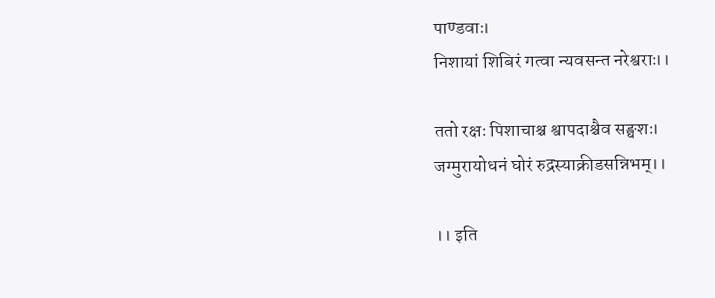पाण्डवाः।
निशायां शिबिरं गत्वा न्यवसन्त नरेश्वराः।।

ततो रक्षः पिशाचाश्च श्वापदाश्चैव सङ्घशः।
जग्मुरायोधनं घोरं रुद्रस्याक्रीडसन्निभम्।।

।। इति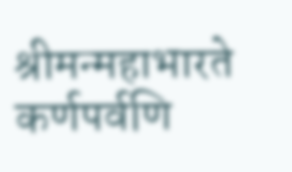श्रीमन्महाभारते कर्णपर्वणि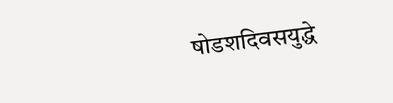षोडशदिवसयुद्धे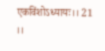एकविंशोऽध्यायः।। 21 ।।